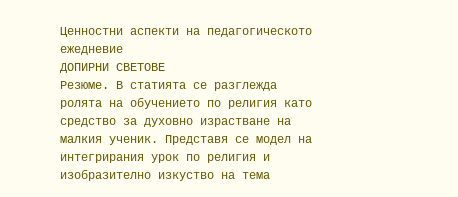Ценностни аспекти на педагогическото ежедневие
ДОПИРНИ СВЕТОВЕ
Резюме. В статията се разглежда ролята на обучението по религия като средство за духовно израстване на малкия ученик. Представя се модел на интегрирания урок по религия и изобразително изкуство на тема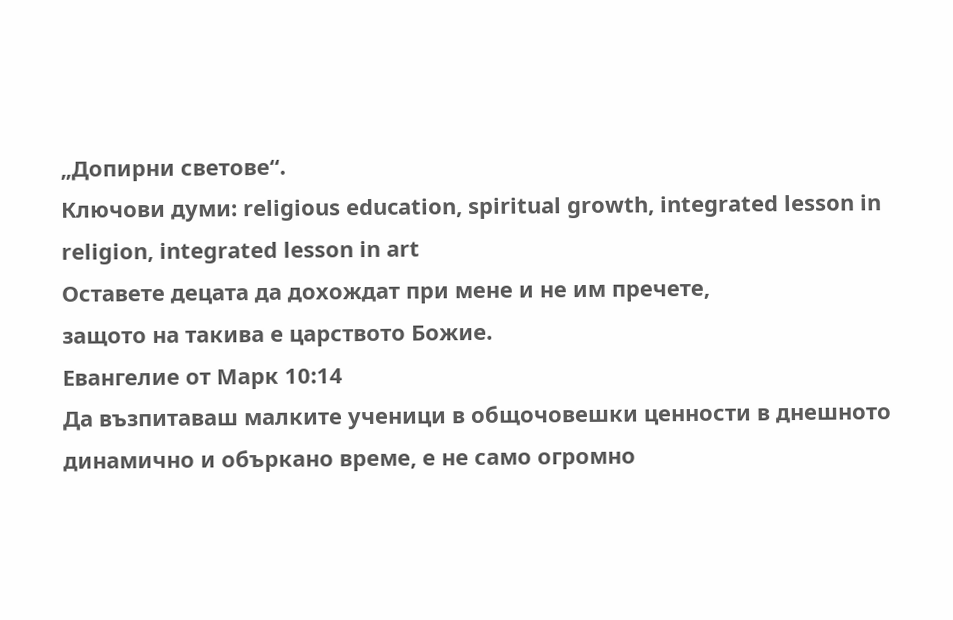„Допирни светове“.
Ключови думи: religious education, spiritual growth, integrated lesson in religion, integrated lesson in art
Оставете децата да дохождат при мене и не им пречете,
защото на такива е царството Божие.
Евангелие от Марк 10:14
Да възпитаваш малките ученици в общочовешки ценности в днешното динамично и объркано време, е не само огромно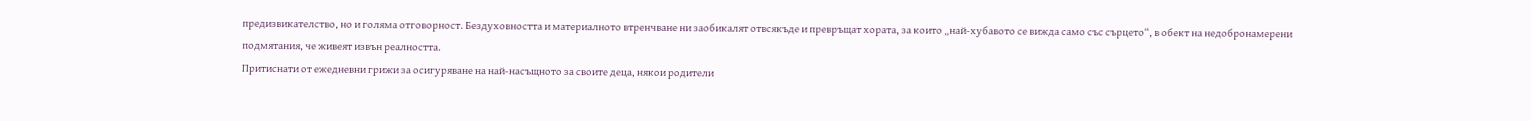предизвикателство, но и голяма отговорност. Бездуховността и материалното втренчване ни заобикалят отвсякъде и превръщат хората, за които „най-хубавото се вижда само със сърцето“, в обект на недобронамерени подмятания, че живеят извън реалността.
Притиснати от ежедневни грижи за осигуряване на най-насъщното за своите деца, някои родители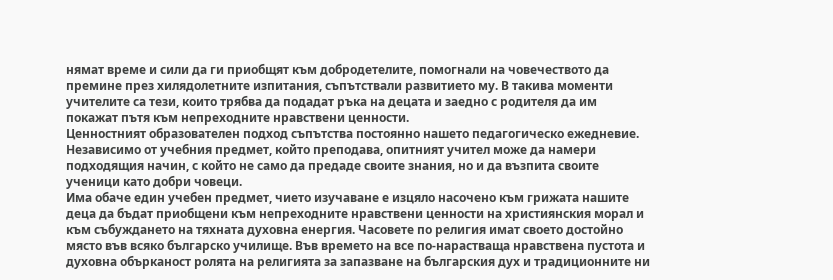нямат време и сили да ги приобщят към добродетелите, помогнали на човечеството да премине през хилядолетните изпитания, съпътствали развитието му. В такива моменти учителите са тези, които трябва да подадат ръка на децата и заедно с родителя да им покажат пътя към непреходните нравствени ценности.
Ценностният образователен подход съпътства постоянно нашето педагогическо ежедневие. Независимо от учебния предмет, който преподава, опитният учител може да намери подходящия начин, с който не само да предаде своите знания, но и да възпита своите ученици като добри човеци.
Има обаче един учебен предмет, чието изучаване е изцяло насочено към грижата нашите деца да бъдат приобщени към непреходните нравствени ценности на християнския морал и към събуждането на тяхната духовна енергия. Часовете по религия имат своето достойно място във всяко българско училище. Във времето на все по-нарастваща нравствена пустота и духовна обърканост ролята на религията за запазване на българския дух и традиционните ни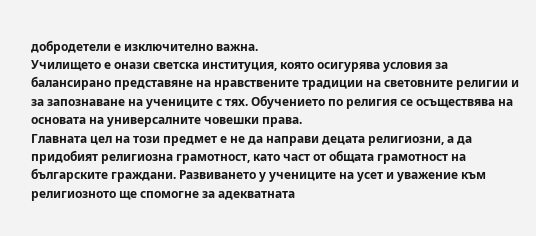добродетели е изключително важна.
Училището е онази светска институция, която осигурява условия за балансирано представяне на нравствените традиции на световните религии и за запознаване на учениците с тях. Обучението по религия се осъществява на основата на универсалните човешки права.
Главната цел на този предмет е не да направи децата религиозни, а да придобият религиозна грамотност, като част от общата грамотност на българските граждани. Развиването у учениците на усет и уважение към религиозното ще спомогне за адекватната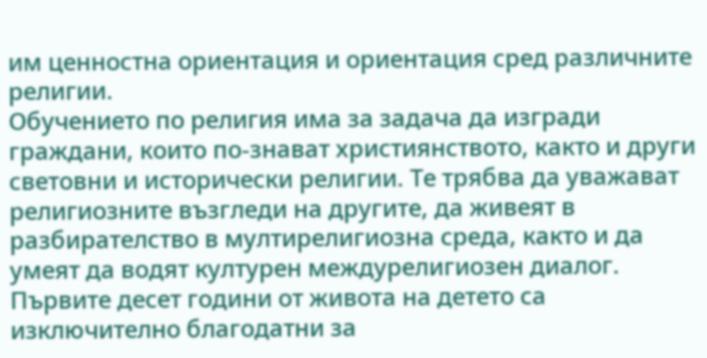им ценностна ориентация и ориентация сред различните религии.
Обучението по религия има за задача да изгради граждани, които по-знават християнството, както и други световни и исторически религии. Те трябва да уважават религиозните възгледи на другите, да живеят в разбирателство в мултирелигиозна среда, както и да умеят да водят културен междурелигиозен диалог.
Първите десет години от живота на детето са изключително благодатни за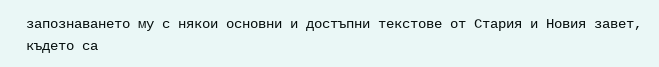запознаването му с някои основни и достъпни текстове от Стария и Новия завет, където са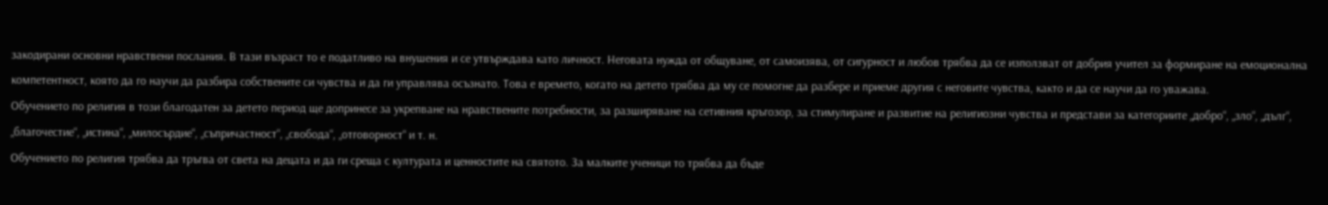закодирани основни нравствени послания. В тази възраст то е податливо на внушения и се утвърждава като личност. Неговата нужда от общуване, от самоизява, от сигурност и любов трябва да се използват от добрия учител за формиране на емоционална компетентност, която да го научи да разбира собствените си чувства и да ги управлява осъзнато. Това е времето, когато на детето трябва да му се помогне да разбере и приеме другия с неговите чувства, както и да се научи да го уважава.
Обучението по религия в този благодатен за детето период ще допринесе за укрепване на нравствените потребности, за разширяване на сетивния кръгозор, за стимулиране и развитие на религиозни чувства и представи за категориите „добро“, „зло“, „дълг“, „благочестие“, „истина“, „милосърдие“, „съпричастност“, „свобода“, „отговорност“ и т. н.
Обучението по религия трябва да тръгва от света на децата и да ги среща с културата и ценностите на святото. За малките ученици то трябва да бъде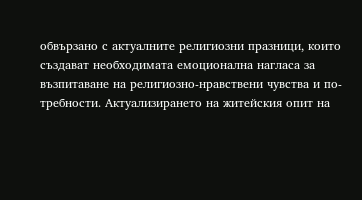обвързано с актуалните религиозни празници, които създават необходимата емоционална нагласа за възпитаване на религиозно-нравствени чувства и по-требности. Актуализирането на житейския опит на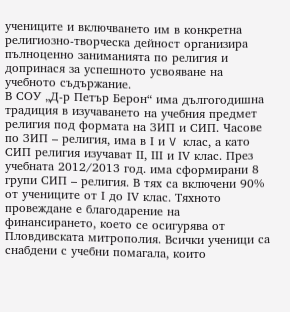учениците и включването им в конкретна религиозно-творческа дейност организира пълноценно заниманията по религия и допринася за успешното усвояване на учебното съдържание.
В СОУ „Д-р Петър Берон“ има дългогодишна традиция в изучаването на учебния предмет религия под формата на ЗИП и СИП. Часове по ЗИП – религия, има в І и V клас, а като СИП религия изучават ІІ, ІІІ и ІV клас. През учебната 2012/2013 год. има сформирани 8 групи СИП – религия. В тях са включени 90% от учениците от І до ІV клас. Тяхното провеждане е благодарение на финансирането, което се осигурява от Пловдивската митрополия. Всички ученици са снабдени с учебни помагала, които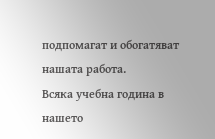подпомагат и обогатяват нашата работа.
Всяка учебна година в нашето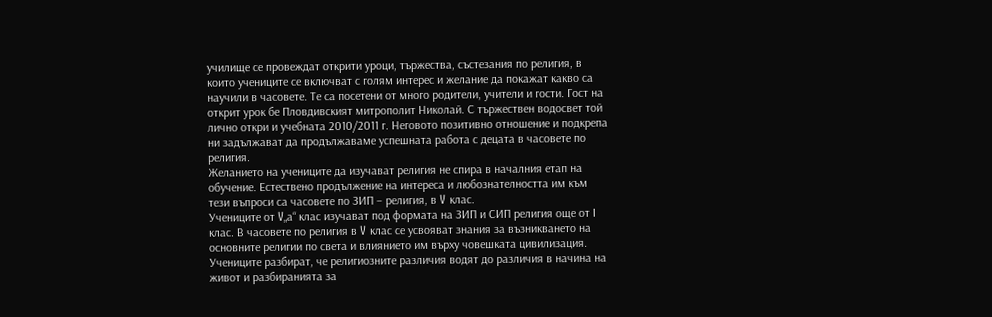училище се провеждат открити уроци, тържества, състезания по религия, в които учениците се включват с голям интерес и желание да покажат какво са научили в часовете. Те са посетени от много родители, учители и гости. Гост на открит урок бе Пловдивският митрополит Николай. С тържествен водосвет той лично откри и учебната 2010/2011 г. Неговото позитивно отношение и подкрепа ни задължават да продължаваме успешната работа с децата в часовете по религия.
Желанието на учениците да изучават религия не спира в началния етап на обучение. Естествено продължение на интереса и любознателността им към тези въпроси са часовете по ЗИП – религия, в V клас.
Учениците от V„а“ клас изучават под формата на ЗИП и СИП религия още от І клас. В часовете по религия в V клас се усвояват знания за възникването на основните религии по света и влиянието им върху човешката цивилизация. Учениците разбират, че религиозните различия водят до различия в начина на живот и разбиранията за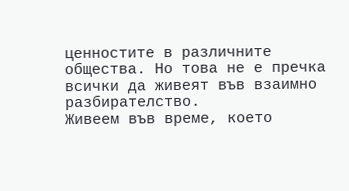ценностите в различните общества. Но това не е пречка всички да живеят във взаимно разбирателство.
Живеем във време, което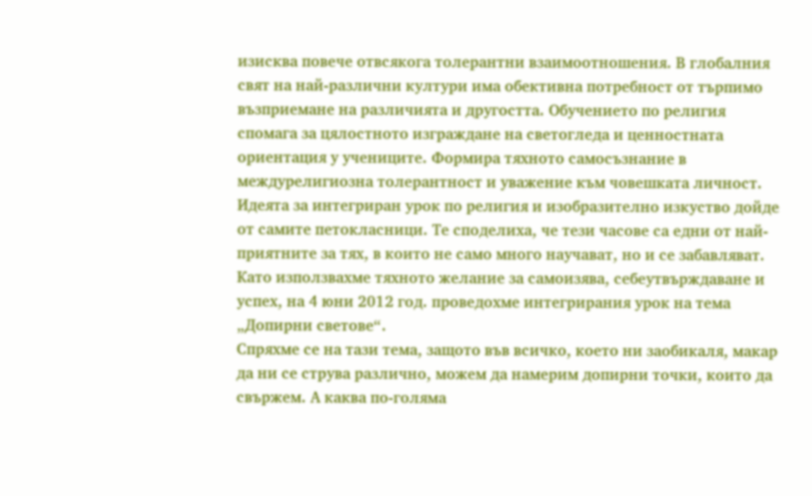изисква повече отвсякога толерантни взаимоотношения. В глобалния свят на най-различни култури има обективна потребност от търпимо възприемане на различията и другостта. Обучението по религия спомага за цялостното изграждане на светогледа и ценностната ориентация у учениците. Формира тяхното самосъзнание в междурелигиозна толерантност и уважение към човешката личност.
Идеята за интегриран урок по религия и изобразително изкуство дойде от самите петокласници. Те споделиха, че тези часове са едни от най-приятните за тях, в които не само много научават, но и се забавляват.
Като използвахме тяхното желание за самоизява, себеутвърждаване и успех, на 4 юни 2012 год. проведохме интегрирания урок на тема „Допирни светове“.
Спряхме се на тази тема, защото във всичко, което ни заобикаля, макар да ни се струва различно, можем да намерим допирни точки, които да свържем. А каква по-голяма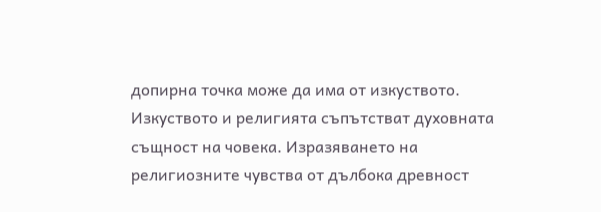допирна точка може да има от изкуството.
Изкуството и религията съпътстват духовната същност на човека. Изразяването на религиозните чувства от дълбока древност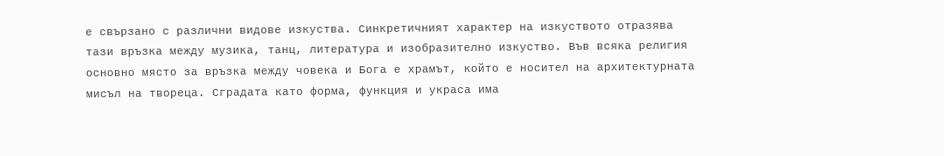е свързано с различни видове изкуства. Синкретичният характер на изкуството отразява тази връзка между музика, танц, литература и изобразително изкуство. Във всяка религия основно място за връзка между човека и Бога е храмът, който е носител на архитектурната мисъл на твореца. Сградата като форма, функция и украса има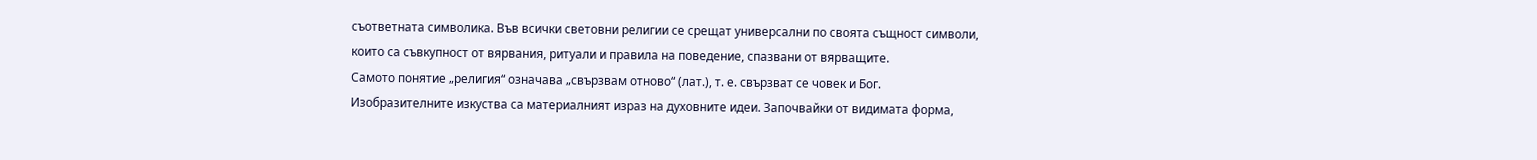съответната символика. Във всички световни религии се срещат универсални по своята същност символи, които са съвкупност от вярвания, ритуали и правила на поведение, спазвани от вярващите.
Самото понятие „религия“ означава „свързвам отново“ (лат.), т. е. свързват се човек и Бог.
Изобразителните изкуства са материалният израз на духовните идеи. Започвайки от видимата форма,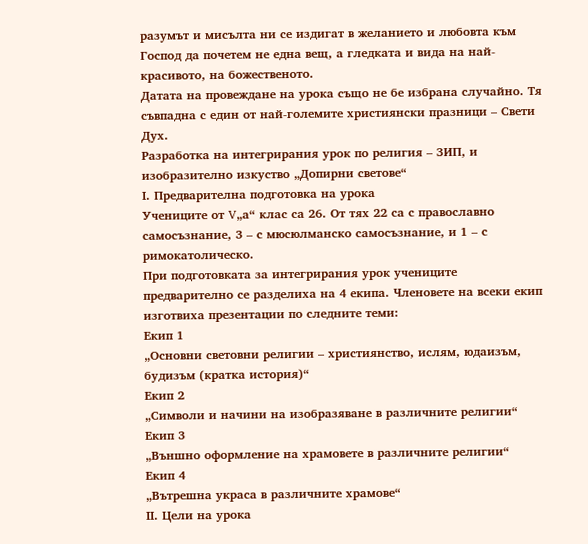разумът и мисълта ни се издигат в желанието и любовта към Господ да почетем не една вещ, а гледката и вида на най-красивото, на божественото.
Датата на провеждане на урока също не бе избрана случайно. Тя съвпадна с един от най-големите християнски празници – Свети Дух.
Разработка на интегрирания урок по религия – ЗИП, и изобразително изкуство „Допирни светове“
І. Предварителна подготовка на урока
Учениците от V„а“ клас са 26. От тях 22 са с православно самосъзнание, 3 – с мюсюлманско самосъзнание, и 1 – с римокатолическо.
При подготовката за интегрирания урок учениците предварително се разделиха на 4 екипа. Членовете на всеки екип изготвиха презентации по следните теми:
Екип 1
„Основни световни религии – християнство, ислям, юдаизъм, будизъм (кратка история)“
Екип 2
„Символи и начини на изобразяване в различните религии“
Екип 3
„Външно оформление на храмовете в различните религии“
Екип 4
„Вътрешна украса в различните храмове“
ІІ. Цели на урока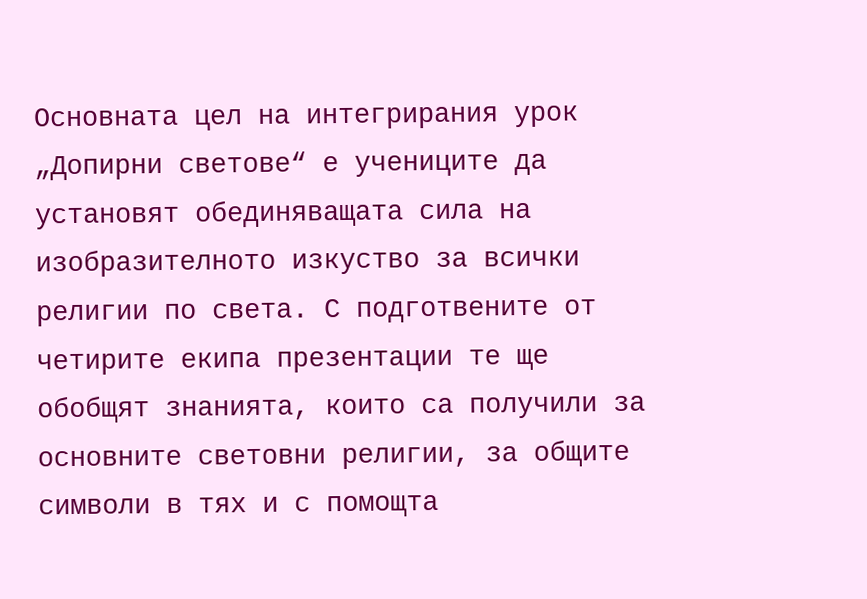Основната цел на интегрирания урок „Допирни светове“ е учениците да установят обединяващата сила на изобразителното изкуство за всички религии по света. С подготвените от четирите екипа презентации те ще обобщят знанията, които са получили за основните световни религии, за общите символи в тях и с помощта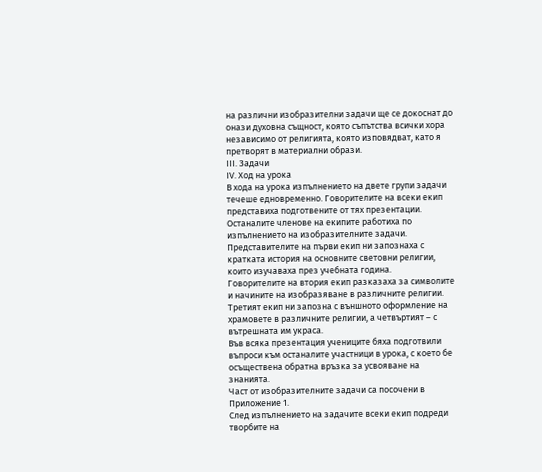на различни изобразителни задачи ще се докоснат до онази духовна същност, която съпътства всички хора независимо от религията, която изповядват, като я претворят в материални образи.
ІІІ. Задачи
ІV. Ход на урока
В хода на урока изпълнението на двете групи задачи течеше едновременно. Говорителите на всеки екип представиха подготвените от тях презентации. Останалите членове на екипите работиха по изпълнението на изобразителните задачи.
Представителите на първи екип ни запознаха с кратката история на основните световни религии, които изучаваха през учебната година.
Говорителите на втория екип разказаха за символите и начините на изобразяване в различните религии.
Третият екип ни запозна с външното оформление на храмовете в различните религии, а четвъртият – с вътрешната им украса.
Във всяка презентация учениците бяха подготвили въпроси към останалите участници в урока, с което бе осъществена обратна връзка за усвояване на знанията.
Част от изобразителните задачи са посочени в Приложение 1.
След изпълнението на задачите всеки екип подреди творбите на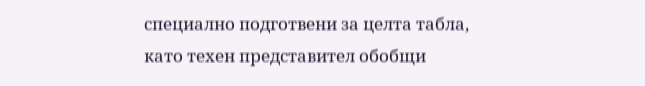специално подготвени за целта табла, като техен представител обобщи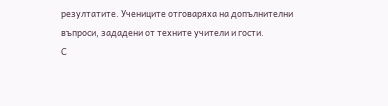резултатите. Учениците отговаряха на допълнителни въпроси, зададени от техните учители и гости.
С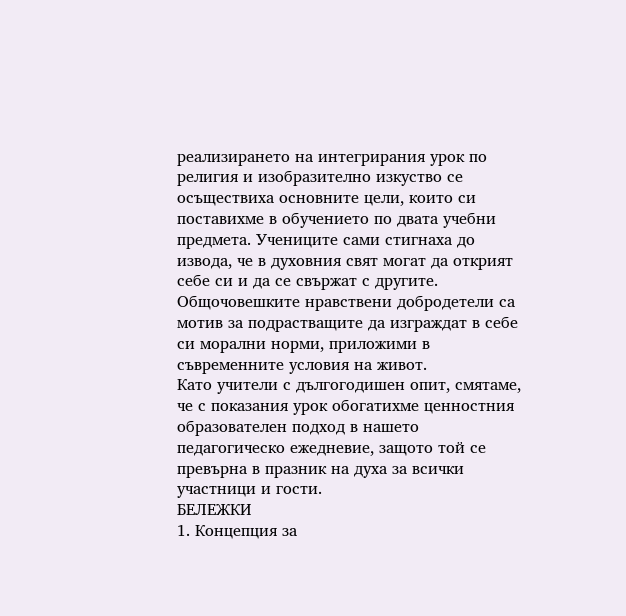реализирането на интегрирания урок по религия и изобразително изкуство се осъществиха основните цели, които си поставихме в обучението по двата учебни предмета. Учениците сами стигнаха до извода, че в духовния свят могат да открият себе си и да се свържат с другите. Общочовешките нравствени добродетели са мотив за подрастващите да изграждат в себе си морални норми, приложими в съвременните условия на живот.
Като учители с дългогодишен опит, смятаме, че с показания урок обогатихме ценностния образователен подход в нашето педагогическо ежедневие, защото той се превърна в празник на духа за всички участници и гости.
БЕЛЕЖКИ
1. Концепция за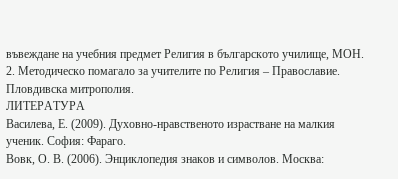въвеждане на учебния предмет Религия в българското училище, МОН.
2. Методическо помагало за учителите по Религия – Православие. Пловдивска митрополия.
ЛИТЕРАТУРА
Василева, Е. (2009). Духовно-нравственото израстване на малкия ученик. София: Фараго.
Вовк, О. В. (2006). Энциклопедия знаков и символов. Москва: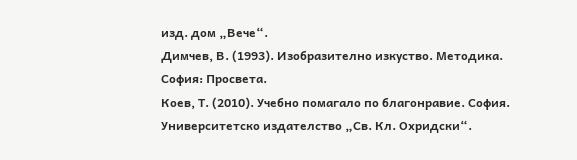изд. дом „Вече“.
Димчев, В. (1993). Изобразително изкуство. Методика. София: Просвета.
Коев, Т. (2010). Учебно помагало по благонравие. София. Университетско издателство „Св. Кл. Охридски“.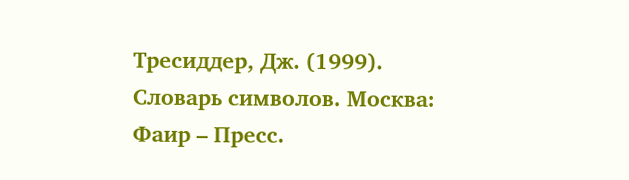Тресиддер, Дж. (1999). Словарь символов. Москва: Фаир – Пресс.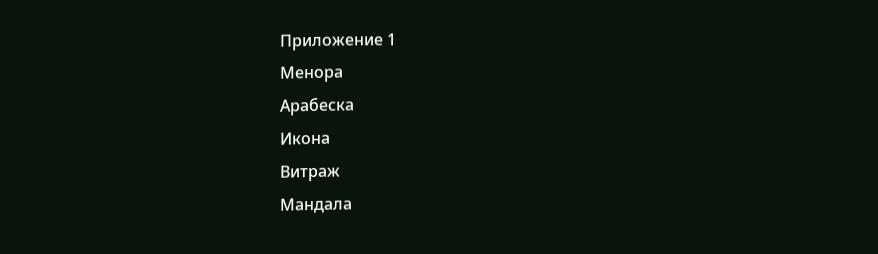Приложение 1
Менора
Арабеска
Икона
Витраж
Мандала